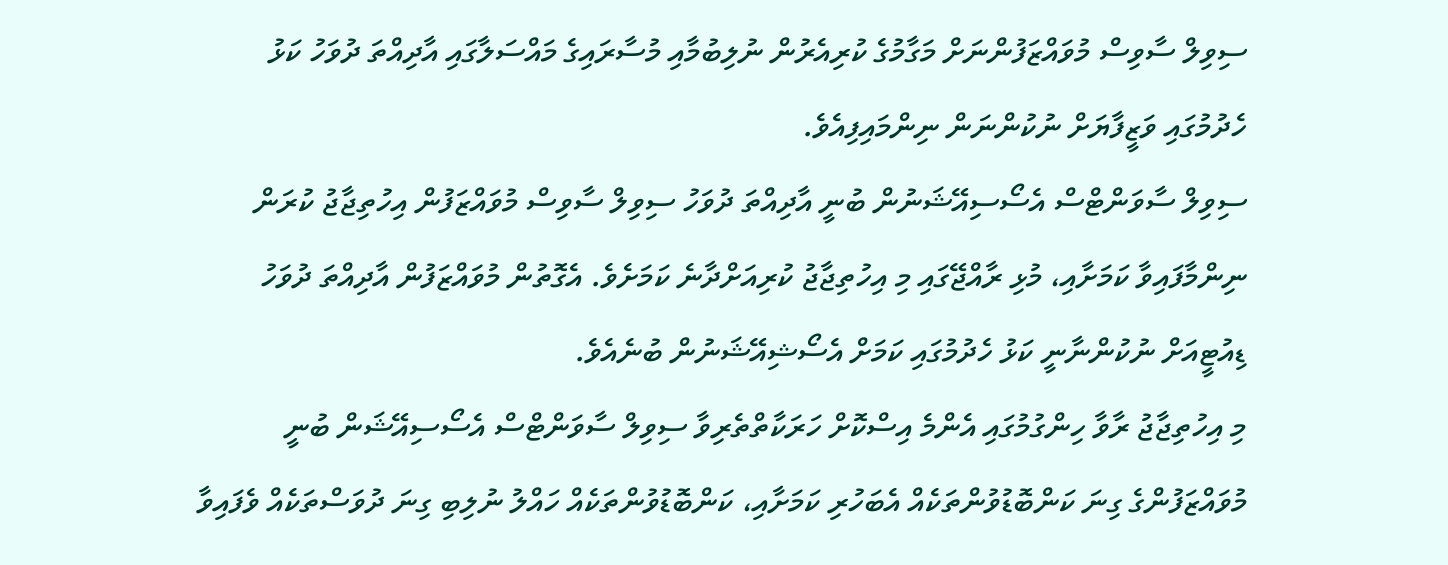ސިވިލް ސާވިސް މުވައްޒަފުންނަށް މަގާމުގެ ކުރިއެރުން ނުލިބުމާއި މުސާރައިގެ މައްސަލާގައި އާދިއްތަ ދުވަހު ކަޅު ހެދުމުގައި ވަޒީފާޔަށް ނުކުންނަން ނިންމައިފިއެވެ.
ސިވިލް ސާވަންޓްސް އެސޯސިއޭޝަނުން ބުނީ އާދިއްތަ ދުވަހު ސިވިލް ސާވިސް މުވައްޒަފުން އިހުތިޖާޖު ކުރަން ނިންމާފައިވާ ކަމަށާއި، މުޅި ރާއްޖޭގައި މި އިހުތިޖާޖު ކުރިއަށްދާނެ ކަމަށެވެ. އެގޮތުން މުވައްޒަފުން އާދިއްތަ ދުވަހު ޑިއުޓީއަށް ނުކުންނާނީ ކަޅު ހެދުމުގައި ކަމަށް އެސޯޝިއޭޝަނުން ބުނެއެވެ.
މި އިހުތިޖާޖު ރާވާ ހިންގުމުގައި އެންމެ އިސްކޮށް ހަރަކާތްތެރިވާ ސިވިލް ސާވަންޓްސް އެސޯސިއޭޝަން ބުނީ މުވައްޒަފުންގެ ގިނަ ކަންބޮޑުވުންތަކެއް އެބަހުރި ކަމަށާއި، ކަންބޮޑުވުންތަކެއް ހައްލު ނުލިބި ގިނަ ދުވަސްތަކެއް ވެފައިވާ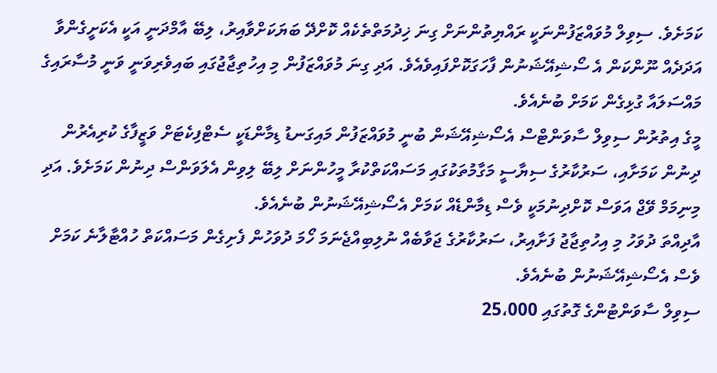ކަމަށެވެ. ސިވިލް މުވައްޒަފުންނަކީ ރައްޔިތުންނަށް ގިނަ ޚިދުމަތްތެކެއް ކޮށްދޭ ބަޔަކަށްވާއިރު، ލިބޭ އާމްދަނީ އަކީ އެކަށީގެންވާ އަދަދެއް ނޫންކަން އެ ސޯޝިއޭޝަނުން ފާހަގަކޮށްފައިވެއެވެ. އަދި ގިނަ މުވައްޒަފުން މި އިހުތިޖާޖުގައި ބައިވެރިވަނީ ވަނީ މުސާރައިގެ މައްސަލައާ ގުޅިގެން ކަމަށް ބުނެއެވެ.
މީގެ އިތުރުން ސިވިލް ސާވަންޓްސް އެސޯޝިއޭޝަން ބުނީ މުވައްޒަފުން މައިގަނޑު ޑިމާންޑަކީ ސެޓްފިކެޓަށް ވަޒީފާގެ ކުރިއެރުން ދިނުން ކަމަށާއި، ސަރުކާރުގެ ސިޔާސީ މަގާމުތަކުގައި މަސައްކަތްކުރާ މީހުންނަށް ލިބޭ ލިވިން އެލަވަންސް ދިނުން ކަމަށެވެ. އަދި މިނިމަމް ވޭޖް އަވަސް ކޮށްދިނުމަކީ ވެސް ޑިމާންޑެއް ކަމަށް އެސޯޝިއޭޝަނުން ބުނެއެވެ.
އާދިއްތަ ދުވަހު މި އިހުތިޖާޖު ފަށާއިރު، ސަރުކާރުގެ ޖަވާބެއް ނުލިބިއްޖެނަމަ ހޯމަ ދުވަހުން ފެށިގެން މަސައްކަތް ހުއްޓާލާނެ ކަމަށް ވެސް އެސޯޝިއޭޝަނުން ބުނެއެވެ.
ސިވިލް ސާވަންޓުންގެ ގޮތުގައި 25،000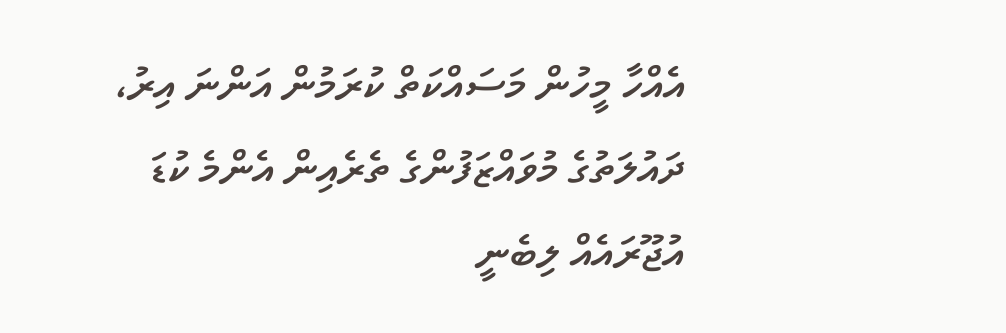އެއްހާ މީހުން މަސައްކަތް ކުރަމުން އަންނަ އިރު، ދައުލަތުގެ މުވައްޒަފުންގެ ތެރެއިން އެންމެ ކުޑަ އުޖޫރައެއް ލިބެނީ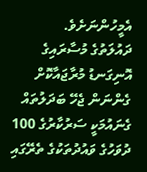އެމީހުންނަށެވެ.
ދައުލަތުގެ މުސާރައިގެ އޮނިގަނޑު މުރާޖައާކޮށް ގެންނަން ޖެހޭ ބަދަލުތައް ގެނައުމަކީ ސަރުކާރުގެ 100 ދުވަހުގެ ވައުދުތަކުގެ ތެރޭގައި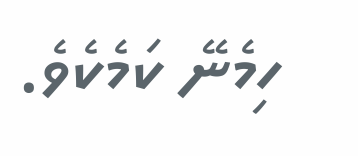ހިމެނޭ ކަމެކެވެ.